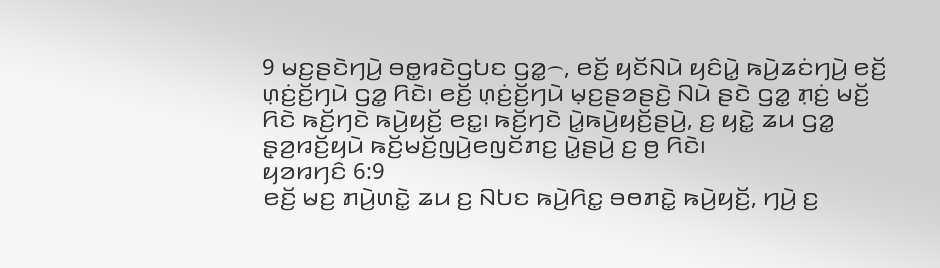9 ꤗꤢ꤬ꤔꤢꤧꤚꤣꤧ꤬ ꤋꤥ꤭ꤙꤢꤧꤞꤝꤢ ꤞꤤ꤭꤮, ꤕꤢꤩ꤬ ꤟꤢꤩꤡꤣꤧ ꤟꤢꤨꤣꤧ꤭ ꤒꤣꤧ꤬ꤘꤢꤦꤚꤣꤧ꤬ ꤕꤢꤩ꤬ ꤛ꤫ꤢꤦ꤬ꤢꤩ꤬ꤚꤣꤧ ꤞꤤ꤭ ꤖꤢꤧ꤯ ꤕꤢꤩ꤬ ꤛ꤫ꤢꤦ꤬ꤢꤩ꤬ꤚꤣꤧ ꤗ꤫ꤢ꤬ꤔꤤꤔꤢꤧ꤬ ꤡꤣꤧ ꤔꤢꤧ ꤞꤤ꤭ ꤊ꤫ꤢꤦ꤬ ꤗꤢꤩ꤬ ꤖꤢꤧ ꤒꤢꤩ꤬ꤚꤢꤧ ꤒꤣꤧ꤬ꤟꤢꤩ꤬ ꤕꤢ꤭꤯ ꤒꤢꤩ꤬ꤚꤢꤧ ꤣꤧ꤭ꤒꤣꤧ꤬ꤟꤢꤩ꤬ꤔꤣꤧ꤬, ꤢ꤬ ꤟꤢꤧ꤭ ꤘꤣ ꤞꤤ꤭ ꤔ꤫ꤤ꤬ꤙꤢꤩ꤬ꤟꤣꤧ ꤒꤢꤩ꤬ꤗꤢꤩ꤬ꤜꤣꤧ꤬ꤕꤜꤢꤩꤊꤢ꤬ ꤣꤧ꤭ꤔꤣꤧ꤬ ꤢ꤬ ꤥ꤬ ꤖꤢꤧ꤯
ꤟꤤꤙꤚꤢꤨ 6:9
ꤕꤢꤩ꤬ ꤗꤢ꤬ ꤊꤣꤧ꤬ꤛꤢꤧ꤭ ꤘꤣ ꤢ꤬ ꤡꤝꤢ ꤒꤣꤧ꤬ꤖꤢ꤭ ꤋꤥꤊꤢꤧ꤭ ꤒꤣꤧ꤬ꤟꤢꤩ꤬, ꤚꤣꤧ꤬ ꤢ꤬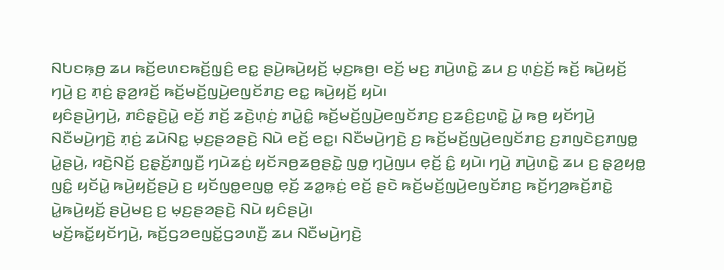ꤡꤝꤢꤒ꤫ꤥ꤬ ꤘꤣ ꤒꤢꤩ꤬ꤕꤛꤢꤒꤢꤩ꤬ꤜ꤫ꤢꤨ꤬ ꤕꤢ꤭ ꤔꤣꤧ꤬ꤒꤣꤧ꤬ꤟꤢꤩ꤬ ꤗ꤫ꤢ꤬ꤒꤥ꤬꤯ ꤕꤢꤩ꤬ ꤗꤢ꤬ ꤊꤣꤧ꤬ꤛꤢꤧ꤭ ꤘꤣ ꤢ꤬ ꤛ꤫ꤢꤦ꤬ꤢꤩ꤬ ꤒꤢꤩ꤬ ꤒꤣꤧ꤬ꤟꤢꤩ꤬ ꤚꤣꤧ꤬ ꤢ꤬ ꤊ꤫ꤢꤦ꤬ ꤔ꤫ꤤ꤬ꤙꤢꤩ꤬ ꤒꤢꤩ꤬ꤗꤢꤩ꤬ꤜꤣꤧ꤬ꤕꤜꤢꤩꤊꤢ꤬ ꤕꤢ꤭ ꤒꤣꤧ꤬ꤟꤢꤩ꤬ ꤟꤣꤧ꤯
ꤟꤢꤨꤔꤣꤧ꤬ꤚꤣꤧ꤬, ꤊꤢꤨꤔ꤫ꤢꤧ꤬ꤣꤧ꤭ ꤕꤢꤩ꤬ ꤊꤢꤩ꤬ ꤘꤢꤧ꤬ꤛ꤫ꤢꤦ꤬ ꤊꤣꤧ꤭ꤢꤨ꤭ ꤒꤢꤩ꤬ꤗꤢꤩ꤬ꤜꤣꤧ꤬ꤕꤜꤢꤩꤊꤢ꤬ ꤢ꤬ꤘꤢꤨ꤬ꤢ꤬ꤛꤢꤧ꤭ ꤣꤧ꤭ ꤒꤥ꤬ ꤟꤢꤩꤚꤣꤧ꤬ ꤡꤢꤪꤗꤣꤧ꤬ꤚꤢꤧ꤬ ꤊ꤫ꤢꤦ꤬ ꤘꤣꤧꤡꤢ꤭ ꤗ꤫ꤢ꤬ꤔꤤꤔꤢꤧ꤬ ꤡꤣꤧ ꤕꤢꤩ꤬ ꤕꤢ꤭꤯ ꤡꤢꤪꤗꤣꤧ꤬ꤚꤢꤧ꤬ ꤢ꤬ ꤒꤢꤩ꤬ꤗꤢꤩ꤬ꤜꤣꤧ꤬ꤕꤜꤢꤩꤊꤢ꤬ ꤢ꤬ꤊꤜꤢꤧꤢ꤬ꤊꤜꤥ꤭ ꤣꤧ꤭ꤔꤣꤧ꤬, ꤙꤢꤧ꤬ꤡꤢꤩ꤬ ꤢ꤬ꤔ꤫ꤢꤩ꤬ꤊꤜ꤫ꤢꤪ꤬ ꤚꤣꤧꤘꤢꤦ꤬ ꤟꤢꤩꤏꤥ꤬ꤘꤥ꤬ꤔꤢꤧ꤭ ꤜꤥ꤭ ꤚ꤫ꤣꤧ꤬ꤜꤣ ꤕ꤫ꤢꤩ꤬ ꤢꤨ꤭ ꤟꤣꤧ꤯ ꤚꤣꤧ꤬ ꤊꤣꤧ꤬ꤛꤢꤧ꤭ ꤘꤣ ꤢ꤬ ꤔ꤫ꤤ꤬ꤟꤥ꤭ ꤜꤢꤨ꤭ ꤟꤢꤩꤣꤧ꤭ ꤒꤣꤧ꤬ꤟꤢꤩ꤬ꤔꤣꤧ꤬ ꤢ꤬ ꤟꤢꤩꤜꤥ꤭ꤕꤜꤥ꤭ ꤕ꤫ꤢꤩ꤬ ꤘꤤ꤭ꤒ꤫ꤢꤦ꤬ ꤕꤢꤩ꤬ ꤔꤢꤧ ꤒꤢꤩ꤬ꤗꤢꤩ꤬ꤜꤣꤧ꤬ꤕꤜꤢꤩꤊꤢ꤬ ꤒꤢꤩ꤬ꤚꤤ꤬ꤒꤢꤩ꤬ꤊꤢꤧ꤭ ꤣꤧ꤭ꤒꤣꤧ꤬ꤟꤢꤩ꤬ ꤔꤣꤧ꤬ꤗꤢ꤬ ꤢ꤬ ꤗ꤫ꤢ꤬ꤔꤤꤔꤢꤧ꤬ ꤡꤣꤧ ꤟꤢꤨꤔꤣꤧ꤬꤯
ꤗꤢꤩ꤬ꤒꤢꤩ꤭ꤟꤢꤩꤚꤣꤧ꤬, ꤒꤢꤩ꤬ꤞꤤꤕꤜꤢꤩ꤭ꤞꤤꤛꤢꤪ꤬ ꤘꤣ ꤡꤢꤪꤗꤣꤧ꤬ꤚꤢꤧ꤬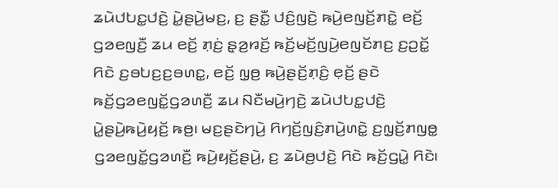ꤘꤣꤧꤓꤝꤢ꤭ꤓꤢꤧ꤬ ꤣꤧ꤭ꤔꤣꤧ꤬ꤗꤢ꤬, ꤢ꤬ ꤔꤢꤪ꤭ ꤓꤢꤨ꤬ꤜꤢꤧ꤬ ꤒꤣꤧ꤬ꤕꤜꤢꤩ꤬ꤊꤢꤧ꤭ ꤕꤢꤩ꤬ ꤞꤤꤕꤜꤢꤪ꤬ ꤘꤣ ꤕꤢꤩ꤬ ꤊ꤫ꤢꤦ꤬ ꤔ꤫ꤤ꤬ꤙꤢꤩ꤬ ꤒꤢꤩ꤬ꤗꤢꤩ꤬ꤜꤣꤧ꤬ꤕꤜꤢꤩꤊꤢ꤬ ꤢ꤬ꤑꤢꤩ꤭ ꤖꤢꤧ ꤢ꤬ꤋꤝꤢ꤬ꤢ꤬ꤋꤛꤢ꤭, ꤕꤢꤩ꤬ ꤜ꤫ꤥ꤬ ꤒꤣꤧ꤬ꤔꤢꤩ꤬ꤊ꤫ꤢꤨ꤬ ꤕ꤫ꤢꤩ꤬ ꤔꤢꤧ ꤒꤢꤩ꤬ꤞꤤꤕꤜꤢꤩ꤭ꤞꤤꤛꤢꤪ꤬ ꤘꤣ ꤡꤢꤪꤗꤣꤧ꤬ꤚꤢꤧ꤬ ꤘꤣꤧꤓꤝꤢ꤭ꤓꤢꤧ꤬ ꤣꤧ꤭ꤔꤣꤧ꤬ꤒꤣꤧ꤬ꤟꤢꤩ꤬ ꤒꤥ꤬꤯ ꤗꤢ꤬ꤔꤢꤧꤚꤣꤧ꤬ ꤖꤚꤢꤩ꤬ꤜꤢꤨ꤬ꤊꤣꤧ꤬ꤛꤢꤧ꤭ ꤢ꤬ꤜ꤫ꤢꤩ꤬ꤊꤜꤥ꤭ ꤞꤤꤕꤜꤢꤩ꤭ꤞꤤꤛꤢꤪ꤬ ꤒꤣꤧ꤬ꤟꤢꤩ꤬ꤔꤣꤧ꤬, ꤢ꤬ ꤘꤣꤧꤥ꤬ꤓꤢꤧ꤬ ꤖꤢꤧ ꤒꤢꤩ꤬ꤞꤣꤧ꤭ ꤖꤢꤧ꤯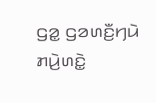ꤞꤤ꤭ ꤞꤤꤛꤢꤪ꤬ꤚꤣꤧ ꤊꤣꤧ꤬ꤛꤢꤧ꤭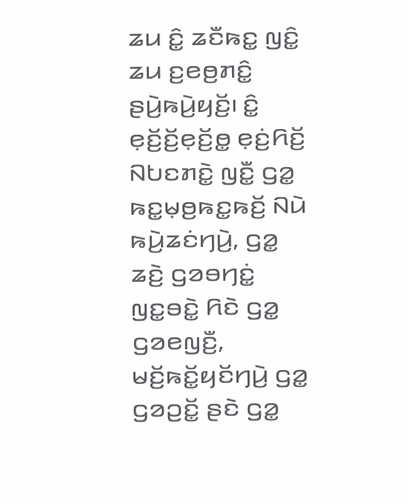ꤘꤣ ꤢꤨ꤭ ꤘꤢꤪꤒꤢ꤭ ꤜꤢꤨ꤭ ꤘꤣ ꤢ꤬ꤕꤥ꤬ꤊꤢꤨ꤭ ꤔꤣꤧ꤬ꤒꤣꤧ꤬ꤟꤢꤩ꤬꤯ ꤢꤨ꤭ ꤕ꤫ꤢꤩ꤬ꤢꤩ꤬ꤕ꤫ꤢꤩ꤬ꤥ꤭ ꤕ꤫ꤢꤦ꤬ꤖꤢꤩ꤬ ꤡꤝꤢꤊꤢꤧ꤭ ꤜꤢꤪ꤭ ꤞꤤ꤭ ꤒꤢ꤭ꤗ꤫ꤥ꤬ꤒꤢ꤭ꤒꤢꤩ꤬ ꤡꤣꤧ ꤒꤣꤧ꤬ꤘꤢꤦꤚꤣꤧ꤬, ꤞꤤ꤭ ꤘꤢꤧ꤬ ꤞꤤꤋꤚꤢꤦ꤭ ꤜꤢ꤭ꤋꤢꤧ꤭ ꤖꤢꤧ ꤞꤤ꤭ ꤞꤤꤕꤜꤢꤪ꤬, ꤗꤢꤩ꤬ꤒꤢꤩ꤭ꤟꤢꤩꤚꤣꤧ꤬ ꤞꤤ꤭ ꤞꤤꤑꤢꤩ꤭ ꤔꤢꤧ ꤞꤤ꤭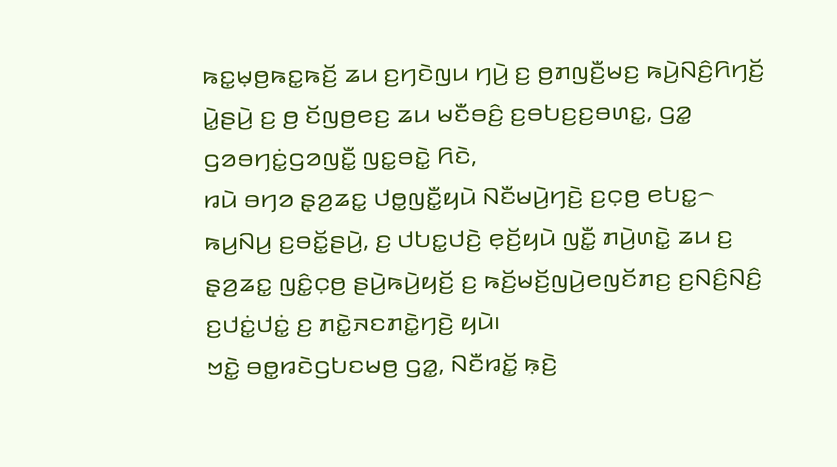ꤒꤢ꤭ꤗ꤫ꤥ꤬ꤒꤢ꤭ꤒꤢꤩ꤬ ꤘꤣ ꤢ꤬ꤚꤢꤧꤜꤣ ꤚꤣꤧ꤬ ꤢ꤬ ꤥ꤬ꤊꤜꤢꤪ꤬ꤗꤢ꤬ ꤒꤣꤧ꤬ꤡꤢꤨ꤬ꤖꤚꤢꤩ꤬ ꤣꤧ꤭ꤔꤣꤧ꤬ ꤢ꤬ ꤥ꤬ ꤢꤩꤜꤥ꤬ꤕꤢ꤬ ꤘꤣ ꤗꤢꤪꤋꤢꤨ꤬ ꤢ꤬ꤋꤝꤢ꤬ꤢ꤬ꤋꤛꤢ꤭, ꤞꤤ꤭ ꤞꤤꤋꤚꤢꤦ꤭ꤞꤤꤜꤢꤪ꤭ ꤜꤢ꤭ꤋꤢꤧ꤭ ꤖꤢꤧ,
ꤙꤣꤧ ꤋꤚꤤ ꤔ꤫ꤤ꤬ꤘꤢ꤭ ꤓꤥ꤭ꤜꤢꤪ꤭ꤟꤣꤧ ꤡꤢꤪꤗꤣꤧ꤬ꤚꤢꤧ꤬ ꤢ꤬ꤍ꤫ꤥ꤬ ꤕꤝꤢ꤭꤮ ꤒꤣ꤬ꤡꤣ꤬ ꤢ꤬ꤋꤢꤩ꤭ꤔꤣꤧ꤬, ꤢ꤬ ꤓꤝꤢ꤭ꤓꤢꤧ꤬ ꤕ꤫ꤢꤩ꤬ꤟꤣꤧ ꤜꤢꤪ꤭ ꤊꤣꤧ꤬ꤛꤢꤧ꤭ ꤘꤣ ꤢ꤬ ꤔ꤫ꤤ꤬ꤘꤢ꤭ ꤜꤢꤨ꤭ꤍ꤫ꤥ꤬ ꤔꤣꤧ꤬ꤒꤣꤧ꤬ꤟꤢꤩ꤬ ꤢ꤬ ꤒꤢꤩ꤬ꤗꤢꤩ꤬ꤜꤣꤧ꤬ꤕꤜꤢꤩꤊꤢ꤬ ꤢ꤬ꤡꤢꤨ꤬ꤡꤢꤨ꤬ ꤢ꤬ꤓꤢꤦ꤭ꤓꤢꤦ꤭ ꤢ꤬ ꤊꤢꤧ꤭ꤏꤢꤊꤢꤧ꤭ꤚꤢꤧ꤬ ꤟꤣꤧ꤯
ꤠꤢꤧ꤭ ꤋꤥ꤭ꤙꤢꤧꤞꤝꤢꤗꤥ꤬ ꤞꤤ꤭, ꤡꤢꤪꤙꤢꤩ꤭ ꤒ꤫ꤢꤧ꤬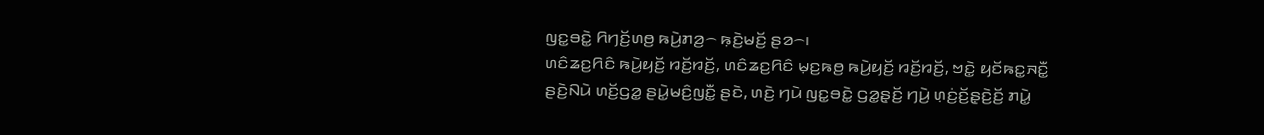ꤜꤢ꤭ꤋꤢꤧ꤭ ꤖꤚꤢꤩ꤬ꤛꤥ꤬ ꤒꤣꤧ꤬ꤊꤤ꤬꤮ ꤒ꤫ꤢꤧ꤬ꤗꤢꤩ꤬ ꤔꤤ꤮꤯
ꤛꤢꤨꤘꤢ꤬ꤖꤢꤨ ꤒꤣꤧ꤬ꤟꤢꤩ꤬ ꤙꤢꤩ꤬ꤙꤢꤩ꤬, ꤛꤢꤨꤘꤢ꤬ꤖꤢꤨ ꤗ꤫ꤢ꤬ꤒꤥ꤬ ꤒꤣꤧ꤬ꤟꤢꤩ꤬ ꤙꤢꤩ꤬ꤙꤢꤩ꤬, ꤠꤢꤧ꤭ ꤟꤢꤩꤒꤢ꤭ꤏꤢꤪ꤭ ꤔꤢꤧ꤬ꤡꤣꤧ ꤛꤢꤩ꤬ꤞꤤ꤭ ꤔꤣꤧ꤭ꤗꤢꤨ꤬ꤜꤢꤪ꤭ ꤔꤢꤧ, ꤛꤢꤧ꤬ ꤚꤣꤧ ꤜꤢ꤭ꤋꤢꤧ꤭ ꤞꤤ꤭ꤔ꤫ꤢꤩ꤬ ꤚꤣꤧ꤬ ꤛ꤫ꤢꤦ꤬ꤢꤩ꤬ꤔ꤫ꤢꤧ꤬ꤢꤩ꤬ ꤊꤣꤧ꤭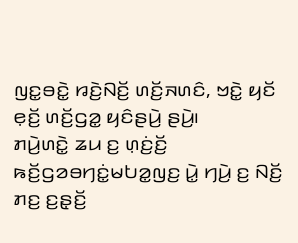ꤜꤢ꤭ꤋꤢꤧ꤭ ꤙꤢꤧ꤬ꤡꤢꤩ꤬ ꤛꤢꤩ꤬ꤏꤛꤢꤨ, ꤠꤢꤧ꤭ ꤟꤢꤩ ꤕ꤫ꤢꤩ꤬ ꤛꤢꤩ꤬ꤞꤤ꤭ ꤟꤢꤨꤔꤣꤧ꤬ ꤔꤣꤧ꤬꤯
ꤊꤣꤧ꤬ꤛꤢꤧ꤭ ꤘꤣ ꤢ꤬ ꤛ꤫ꤢꤦ꤬ꤢꤩ꤬ ꤒꤢꤩ꤬ꤞꤤꤋꤚꤢꤦ꤭ꤗꤝꤤ꤭ꤜꤢ꤬ ꤣꤧ꤭ ꤚꤣꤧ꤬ ꤢ꤬ ꤡꤢꤩ꤬ ꤊꤢ꤬ ꤢ꤬ꤔ꤫ꤢꤩ꤬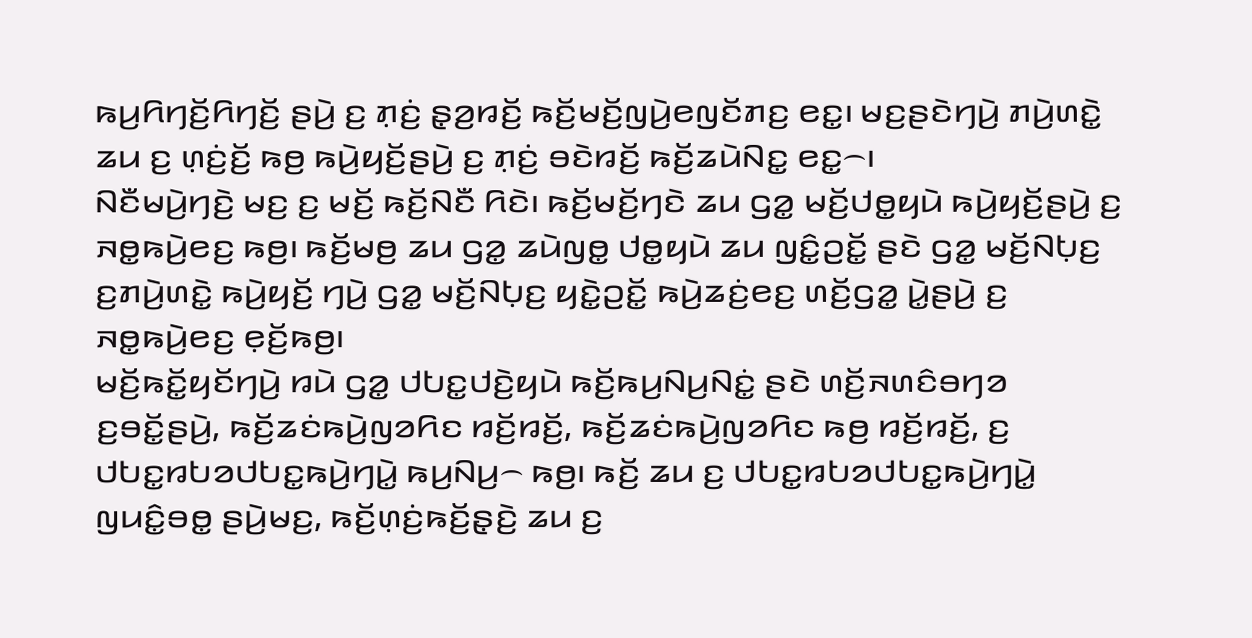ꤒꤣ꤬ꤖꤚꤢꤩ꤬ꤖꤚꤢꤩ꤬ ꤔꤣꤧ꤬ ꤢ꤬ ꤊ꤫ꤢꤦ꤬ ꤔ꤫ꤤ꤬ꤙꤢꤩ꤬ ꤒꤢꤩ꤬ꤗꤢꤩ꤬ꤜꤣꤧ꤬ꤕꤜꤢꤩꤊꤢ꤬ ꤕꤢ꤭꤯ ꤗꤢ꤬ꤔꤢꤧꤚꤣꤧ꤬ ꤊꤣꤧ꤬ꤛꤢꤧ꤭ ꤘꤣ ꤢ꤬ ꤛ꤫ꤢꤦ꤬ꤢꤩ꤬ ꤒꤥ꤬ ꤒꤣꤧ꤬ꤟꤢꤩ꤬ꤔꤣꤧ꤬ ꤢ꤬ ꤊ꤫ꤢꤦ꤬ ꤋꤢꤧꤙꤢꤩ꤬ ꤒꤢꤩ꤬ꤘꤣꤧꤡꤢ꤭ ꤕꤢ꤭꤮꤯
ꤡꤢꤪꤗꤣꤧ꤬ꤚꤢꤧ꤬ ꤗꤢ꤬ ꤢ꤬ ꤗꤢꤩ꤬ ꤒꤢꤩ꤬ꤡꤢꤪ ꤖꤢꤧ꤯ ꤒꤢꤩ꤬ꤗꤢꤩ꤬ꤚꤢꤧ ꤘꤣ ꤞꤤ꤭ ꤗꤢꤩ꤬ꤓꤥ꤭ꤟꤣꤧ ꤒꤣꤧ꤬ꤟꤢꤩ꤬ꤔꤣꤧ꤬ ꤢ꤬ ꤏꤥ꤭ꤒꤣꤧ꤬ꤕꤢ꤬ ꤒꤥ꤬꤯ ꤒꤢꤩ꤬ꤗꤥ꤬ ꤘꤣ ꤞꤤ꤭ ꤘꤣꤧꤜꤥ꤭ ꤓꤥ꤭ꤟꤣꤧ ꤘꤣ ꤜꤢꤨ꤭ꤑꤢꤩ꤭ ꤔꤢꤧ ꤞꤤ꤭ ꤗꤢꤩ꤬ꤡꤝ꤫ꤢ꤬ ꤢ꤬ꤊꤣꤧ꤬ꤛꤢꤧ꤭ ꤒꤣꤧ꤬ꤟꤢꤩ꤬ ꤚꤣꤧ꤬ ꤞꤤ꤭ ꤗꤢꤩ꤬ꤡꤝ꤫ꤢ꤬ ꤟꤢꤧ꤭ꤑꤢꤩ꤭ ꤒꤣꤧ꤬ꤘꤢꤦ꤬ꤕꤢ꤬ ꤛꤢꤩ꤬ꤞꤤ꤭ ꤣꤧ꤭ꤔꤣꤧ꤬ ꤢ꤬ ꤏꤥ꤭ꤒꤣꤧ꤬ꤕꤢ꤬ ꤕ꤫ꤢꤩ꤬ꤒꤥ꤬꤯
ꤗꤢꤩ꤬ꤒꤢꤩ꤭ꤟꤢꤩꤚꤣꤧ꤬ ꤙꤣꤧ ꤞꤤ꤭ ꤓꤝꤢ꤭ꤓꤢꤧ꤬ꤟꤣꤧ ꤒꤢꤩ꤬ꤒꤣ꤬ꤡꤣ꤬ꤡꤢꤦ꤭ ꤔꤢꤧ ꤛꤢꤩ꤬ꤏꤛꤢꤨꤋꤚꤤ ꤢ꤬ꤋꤢꤩ꤭ꤔꤣꤧ꤬, ꤒꤢꤩ꤬ꤘꤢꤦꤒꤣꤧ꤬ꤜꤤꤖꤢ ꤙꤢꤩ꤬ꤙꤢꤩ꤬, ꤒꤢꤩ꤬ꤘꤢꤦꤒꤣꤧ꤬ꤜꤤꤖꤢ ꤒꤥ꤬ ꤙꤢꤩ꤬ꤙꤢꤩ꤬, ꤢ꤬ ꤓꤝꤢ꤭ꤙꤝꤤꤓꤝꤢ꤭ꤒꤣꤧ꤬ꤚꤣꤧ꤭ ꤒꤣ꤬ꤡꤣ꤬꤮ ꤒꤥ꤬꤯ ꤒꤢꤩ꤬ ꤘꤣ ꤢ꤬ ꤓꤝꤢ꤭ꤙꤝꤤꤓꤝꤢ꤭ꤒꤣꤧ꤬ꤚꤣꤧ꤭ ꤜꤣꤢꤨ꤭ꤋꤥ꤭ ꤔꤣꤧ꤬ꤗꤢ꤬, ꤒꤢꤩ꤬ꤛ꤫ꤢꤦ꤬ꤒꤢꤩ꤬ꤔ꤫ꤢꤧ꤬ ꤘꤣ ꤢ꤬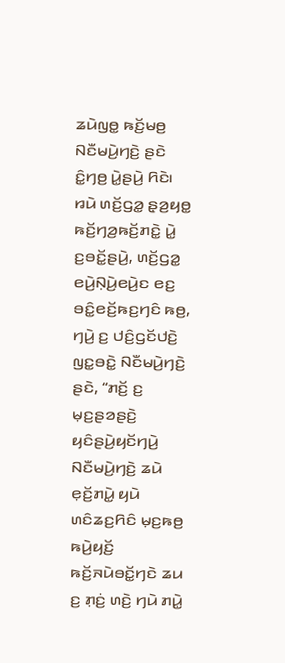ꤘꤣꤧꤜꤥ꤭ ꤒꤢꤩ꤬ꤗꤥ꤬ ꤡꤢꤪꤗꤣꤧ꤬ꤚꤢꤧ꤬ ꤔꤢꤧ ꤢꤨ꤭ꤚꤥ꤬ ꤣꤧ꤭ꤔꤣꤧ꤬ ꤖꤢꤧ꤯
ꤙꤣꤧ ꤛꤢꤩ꤬ꤞꤤ꤭ ꤔ꤫ꤤ꤬ꤟꤥ꤭ ꤒꤢꤩ꤬ꤚꤤ꤬ꤒꤢꤩ꤬ꤊꤢꤧ꤭ ꤣꤧ꤭ ꤢ꤬ꤋꤢꤩ꤭ꤔꤣꤧ꤬, ꤛꤢꤩ꤬ꤞꤤ꤭ ꤕꤣꤧ꤬ꤡ꤫ꤣꤧ꤬ꤕꤣꤧ꤬ꤢ ꤕꤢ꤬ ꤋꤢꤨ꤭ꤕꤢꤩ꤬ꤒꤢ꤬ꤚꤢꤨ ꤒꤥ꤬, ꤚꤣꤧ꤬ ꤢ꤬ ꤓꤢꤨ꤬ꤞꤢꤩꤓꤢꤧ꤬ ꤜꤢ꤭ꤋꤢꤧ꤭ ꤡꤢꤪꤗꤣꤧ꤬ꤚꤢꤧ꤬ ꤔꤢꤧ, “ꤊꤢꤩ꤬ ꤢ꤬ ꤗ꤫ꤢ꤬ꤔꤤꤔꤢꤧ꤬ ꤟꤢꤨꤔꤣꤧ꤬ꤟꤢꤩꤚꤣꤧ꤬ ꤡꤢꤪꤗꤣꤧ꤬ꤚꤢꤧ꤬ ꤘꤣꤧ ꤕ꤫ꤢꤩ꤬ꤊꤣꤧ꤭ ꤟꤣꤧ ꤛꤢꤨꤘꤢ꤬ꤖꤢꤨ ꤗ꤫ꤢ꤬ꤒꤥ꤬ ꤒꤣꤧ꤬ꤟꤢꤩ꤬ ꤒꤢꤩ꤬ꤏꤣꤧꤋꤢꤩ꤭ꤚꤢꤧ ꤘꤣ ꤢ꤬ ꤊ꤫ꤢꤦ꤬ ꤛꤢꤧ꤬ ꤚꤣꤧ ꤊꤣꤧ꤭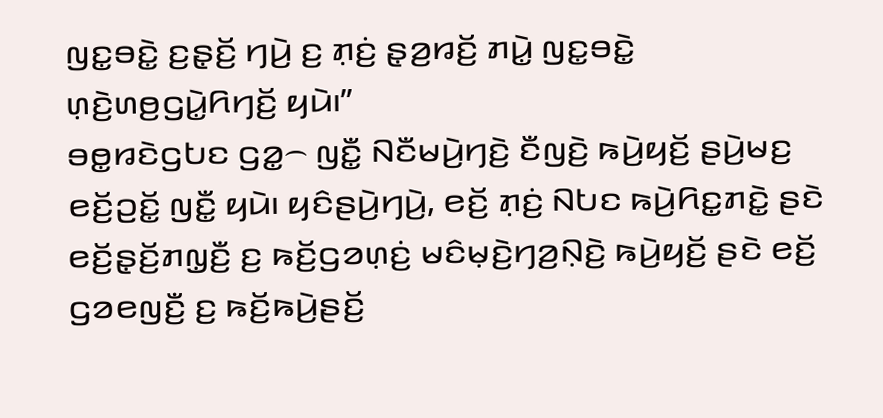ꤜꤢ꤭ꤋꤢꤧ꤭ ꤢ꤬ꤔ꤫ꤢꤩ꤬ ꤚꤣꤧ꤬ ꤢ꤬ ꤊ꤫ꤢꤦ꤬ ꤔ꤫ꤤ꤬ꤙꤢꤩ꤬ ꤊꤣꤧ꤭ ꤜꤢ꤭ꤋꤢꤧ꤭ ꤛ꤫ꤢꤧ꤬ꤛꤥ꤬ꤞꤣꤧ꤭ꤖꤚꤢꤩ꤬ ꤟꤣꤧ꤯”
ꤋꤥ꤭ꤙꤢꤧꤞꤝꤢ ꤞꤤ꤭꤮ ꤜꤢꤪ꤭ ꤡꤢꤪꤗꤣꤧ꤬ꤚꤢꤧ꤬ ꤢꤪꤜꤢꤧ꤬ ꤒꤣꤧ꤬ꤟꤢꤩ꤬ ꤔꤣꤧ꤬ꤗꤢ꤬ ꤕꤢꤩ꤬ꤑꤢꤩ꤭ ꤜꤢꤪ꤭ ꤟꤣꤧ꤯ ꤟꤢꤨꤔꤣꤧ꤬ꤚꤣꤧ꤬, ꤕꤢꤩ꤬ ꤊ꤫ꤢꤦ꤬ ꤡꤝꤢ ꤒꤣꤧ꤬ꤖꤢ꤭ꤊꤢꤧ꤭ ꤔꤢꤧ ꤕꤢꤩ꤬ꤔ꤫ꤢꤩ꤬ꤊꤜ꤫ꤢꤪ꤬ ꤢ꤬ ꤒꤢꤩ꤬ꤞꤤꤛ꤫ꤢꤦ꤬ ꤗꤢꤨꤗ꤫ꤢꤧ꤬ꤚꤤ꤬ꤡ꤫ꤢꤧ꤬ ꤒꤣꤧ꤬ꤟꤢꤩ꤬ ꤔꤢꤧ ꤕꤢꤩ꤬ ꤞꤤꤕꤜꤢꤪ꤬ ꤢ꤬ ꤒꤢꤩ꤬ꤒꤣꤧ꤬ꤔꤢꤩ꤬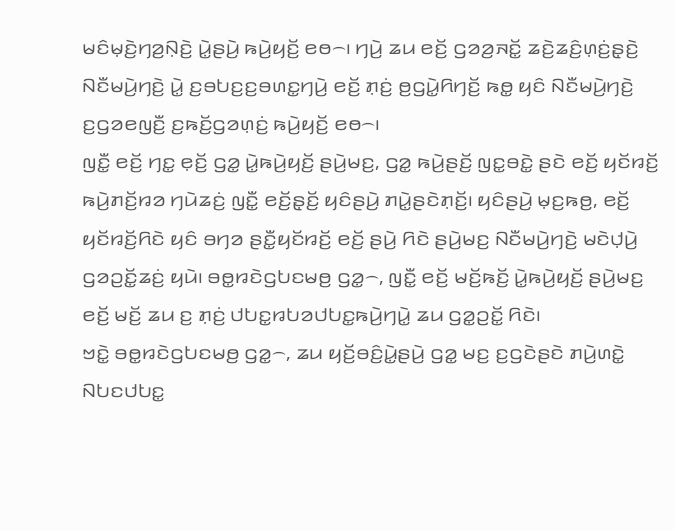ꤗꤢꤨꤗ꤫ꤢꤧ꤬ꤚꤤ꤬ꤡ꤫ꤢꤧ꤬ ꤣꤧ꤭ꤔꤣꤧ꤬ ꤒꤣꤧ꤬ꤟꤢꤩ꤬ ꤕꤥ꤮꤯ ꤚꤣꤧ꤬ ꤘꤣ ꤕꤢꤩ꤬ ꤞꤤꤤ꤬ꤏꤢꤩ꤭ ꤘꤢꤧ꤬ꤘꤢꤨ꤬ꤛ꤫ꤢꤦ꤬ꤔ꤫ꤢꤧ꤬ ꤡꤢꤪꤗꤣꤧ꤬ꤚꤢꤧ꤬ ꤣꤧ꤭ ꤢ꤬ꤋꤝꤢ꤬ꤢ꤬ꤋꤛꤢ꤭ꤚꤣꤧ꤬ ꤕꤢꤩ꤬ ꤊ꤫ꤢꤦ꤬ ꤥ꤬ꤞꤣꤧ꤭ꤖꤚꤢꤩ꤬ ꤒꤥ꤭ ꤟꤢꤨ ꤡꤢꤪꤗꤣꤧ꤬ꤚꤢꤧ꤬ ꤢ꤬ꤞꤤꤕꤜꤢꤪ꤬ ꤢ꤬ꤒꤢꤩ꤬ꤞꤤꤛ꤫ꤢꤦ꤬ ꤒꤣꤧ꤬ꤟꤢꤩ꤬ ꤕꤥ꤮꤯
ꤜꤢꤪ꤭ ꤕꤢꤩ꤬ ꤚꤢ꤭ ꤕ꤫ꤢꤩ꤬ ꤞꤤ꤭ ꤣꤧ꤭ꤒꤣꤧ꤬ꤟꤢꤩ꤬ ꤔꤣꤧ꤬ꤗꤢ꤬, ꤞꤤ꤭ ꤒꤣꤧ꤬ꤔꤢꤩ꤬ ꤜꤢ꤭ꤋꤢꤧ꤭ ꤔꤢꤧ ꤕꤢꤩ꤬ ꤟꤢꤩꤙꤢꤩ꤬ ꤒꤣꤧ꤬ꤊꤢꤩ꤬ꤙꤤ ꤚꤣꤧꤘꤢꤦ꤬ ꤜꤢꤪ꤭ ꤕꤢꤩ꤬ꤔ꤫ꤢꤩ꤬ ꤟꤢꤨꤔꤣꤧ꤬ ꤊꤣꤧ꤭ꤔꤢꤧꤊ꤫ꤢꤩ꤬꤯ ꤟꤢꤨꤔꤣꤧ꤬ ꤗ꤫ꤢ꤬ꤒꤥ꤬, ꤕꤢꤩ꤬ ꤟꤢꤩꤙꤢꤩ꤬ꤖꤢꤧ ꤟꤢꤨ ꤋꤚꤤ ꤔꤢꤪ꤭ꤟꤢꤩꤙꤢꤩ꤬ ꤕꤢꤩ꤬ ꤔꤣꤧ꤬ ꤖꤢꤧ ꤔꤣꤧ꤬ꤗꤢ꤬ ꤡꤢꤪꤗꤣꤧ꤬ꤚꤢꤧ꤬ ꤗꤢꤧꤓ꤫ꤣꤧ꤬ ꤞꤤꤑꤢꤩ꤭ꤘꤢꤦ꤬ ꤟꤣꤧ꤯ ꤋꤥ꤭ꤙꤢꤧꤞꤝꤢꤗꤥ꤬ ꤞꤤ꤭꤮, ꤜꤢꤪ꤭ ꤕꤢꤩ꤬ ꤗꤢꤩ꤬ꤒꤢꤩ꤬ ꤣꤧ꤭ꤒꤣꤧ꤬ꤟꤢꤩ꤬ ꤔꤣꤧ꤬ꤗꤢ꤬ ꤕꤢꤩ꤬ ꤗꤢꤩ꤬ ꤘꤣ ꤢ꤬ ꤊ꤫ꤢꤦ꤬ ꤓꤝꤢ꤭ꤙꤝꤤꤓꤝꤢ꤭ꤒꤣꤧ꤬ꤚꤣꤧ꤭ ꤘꤣ ꤞꤤ꤭ꤑꤢꤩ꤭ ꤖꤢꤧ꤯
ꤠꤢꤧ꤭ ꤋꤥ꤭ꤙꤢꤧꤞꤝꤢꤗꤥ꤬ ꤞꤤ꤭꤮, ꤘꤣ ꤟꤢꤩ꤬ꤋꤢꤨ꤬ꤣꤧ꤭ꤔꤣꤧ꤬ ꤞꤤ꤭ ꤗꤢ꤬ ꤢ꤬ꤞꤢꤧꤔꤢꤧ ꤊꤣꤧ꤬ꤛꤢꤧ꤭ ꤡꤝꤢꤓꤝꤢ꤭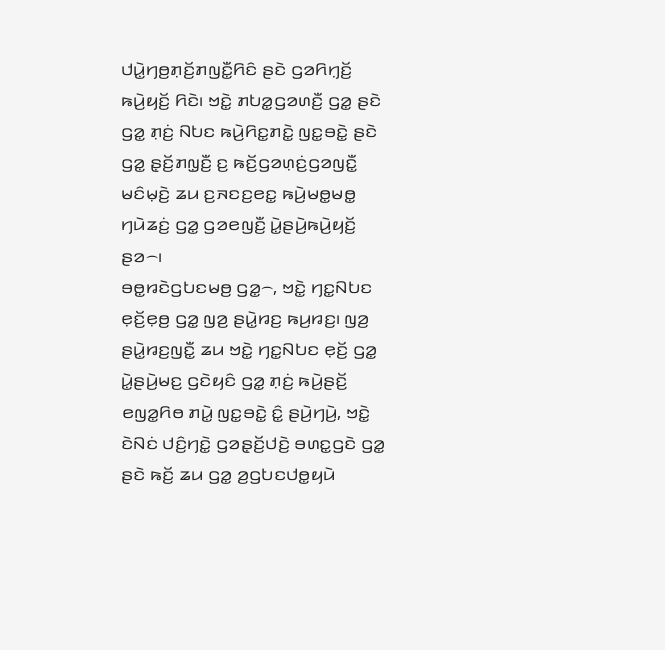ꤓꤣꤧ꤭ꤚꤥ꤬ꤊ꤫ꤢꤩ꤬ꤊꤜꤢꤪ꤭ꤖꤢꤨ ꤔꤢꤧ ꤞꤤꤖꤚ꤫ꤢꤩ꤬ ꤒꤣꤧ꤬ꤟꤢꤩ꤬ ꤖꤢꤧ꤯ ꤠꤢꤧ꤭ ꤊꤝꤤ꤭ꤞꤤꤛꤢꤪ꤬ ꤞꤤ꤭ ꤔꤢꤧ ꤞꤤ꤭ ꤊ꤫ꤢꤦ꤬ ꤡꤝꤢ ꤒꤣꤧ꤬ꤖꤢ꤭ꤊꤢꤧ꤭ ꤜꤢ꤭ꤋꤢꤧ꤭ ꤔꤢꤧ ꤞꤤ꤭ ꤔ꤫ꤢꤩ꤬ꤊꤜ꤫ꤢꤪ꤬ ꤢ꤬ ꤒꤢꤩ꤬ꤞꤤꤛ꤫ꤢꤦ꤬ꤞꤤꤜꤢꤪ꤭ ꤗꤢꤨꤗ꤫ꤢꤧ꤬ ꤘꤣ ꤢ꤬ꤏꤢꤢ꤬ꤕꤢ꤭ ꤒꤣꤧ꤬ꤗꤥ꤭ꤗꤥ꤭ ꤚꤣꤧꤘꤢꤦ꤬ ꤞꤤ꤭ ꤞꤤꤕꤜꤢꤪ꤬ ꤣꤧ꤭ꤔꤣꤧ꤬ꤒꤣꤧ꤬ꤟꤢꤩ꤬ ꤔꤤ꤮꤯
ꤋꤥ꤭ꤙꤢꤧꤞꤝꤢꤗꤥ꤬ ꤞꤤ꤭꤮, ꤠꤢꤧ꤭ ꤚꤢ꤭ꤡꤝꤢ ꤕ꤫ꤢꤩ꤬ꤕ꤫ꤥ꤬ ꤞꤤ꤭ ꤜꤤ꤬ ꤔꤣꤧ꤭ꤙꤢ꤬ ꤒꤣ꤬ꤙꤢ꤬꤯ ꤜꤤ꤬ ꤔꤣꤧ꤭ꤙꤢ꤬ꤜꤢꤪ꤭ ꤘꤣ ꤠꤢꤧ꤭ ꤚꤢ꤭ꤡꤝꤢ ꤕ꤫ꤢꤩ꤬ ꤞꤤ꤭ ꤣꤧ꤭ꤔꤣꤧ꤬ꤗꤢ꤬ ꤞꤢꤧꤟꤢꤨ ꤞꤤ꤭ ꤊ꤫ꤢꤦ꤬ ꤒꤣꤧ꤬ꤔꤢꤩ꤬ ꤕꤜꤤ꤭ꤖꤥ ꤊꤣꤧ꤭ ꤜꤢ꤭ꤋꤢꤧ꤭ ꤢꤨ꤭ ꤔꤣꤧ꤬ꤚꤣꤧ꤬, ꤠꤢꤧ꤭ ꤢꤧꤡꤢꤦ ꤓꤢꤨ꤬ꤚꤢꤧ꤭ ꤞꤤꤔ꤫ꤢꤩ꤬ꤓꤢꤧ꤬ ꤋꤛꤢ꤭ꤞꤢꤧ ꤞꤤ꤭ ꤔꤢꤧ ꤒꤢꤩ꤬ ꤘꤣ ꤞꤤ꤭ ꤤ꤬ꤞꤝꤢꤓꤥ꤭ꤟꤣꤧ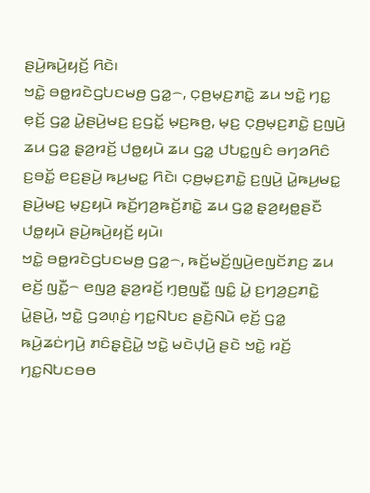ꤔꤣꤧ꤬ꤒꤣꤧ꤬ꤟꤢꤩ꤬ ꤖꤢꤧ꤯
ꤠꤢꤧ꤭ ꤋꤥ꤭ꤙꤢꤧꤞꤝꤢꤗꤥ꤬ ꤞꤤ꤭꤮, ꤍ꤫ꤥ꤬ꤗ꤫ꤢ꤬ꤊꤢꤧ꤭ ꤘꤣ ꤠꤢꤧ꤭ ꤚꤢ꤭ ꤕ꤫ꤢꤩ꤬ ꤞꤤ꤭ ꤣꤧ꤭ꤔꤣꤧ꤬ꤗꤢ꤬ ꤢ꤬ꤞꤢꤩ꤭ ꤗ꤫ꤢ꤬ꤒꤥ꤬, ꤗ꤫ꤢ꤬ ꤍ꤫ꤥ꤬ꤗ꤫ꤢ꤬ꤊꤢꤧ꤭ ꤢ꤬ꤜꤣꤧ꤬ ꤘꤣ ꤞꤤ꤭ ꤔ꤫ꤤ꤬ꤙꤢꤩ꤬ ꤓꤥ꤭ꤟꤣꤧ ꤘꤣ ꤞꤤ꤭ ꤓꤝꤢ꤭ꤜꤢꤨ ꤋꤚꤤꤖꤢꤨ ꤢ꤬ꤋꤢꤩ꤭ ꤕꤢ꤬ꤔꤣꤧ꤬ ꤒꤣ꤬ꤗꤢ꤭ ꤖꤢꤧ꤯ ꤍ꤫ꤥ꤬ꤗ꤫ꤢ꤬ꤊꤢꤧ꤭ ꤢ꤬ꤜꤣꤧ꤬ ꤣꤧ꤭ꤒꤣ꤬ꤗꤢ꤭ ꤔꤣꤧ꤬ꤗꤢ꤬ ꤗ꤫ꤢ꤬ꤟꤣꤧ ꤒꤢꤩ꤬ꤚꤤ꤬ꤒꤢꤩ꤬ꤊꤢꤧ꤭ ꤘꤣ ꤞꤤ꤭ ꤔ꤫ꤤ꤬ꤟꤥ꤭ꤔꤢꤪ ꤓꤥ꤭ꤟꤣꤧ ꤔꤣꤧ꤬ꤒꤣꤧ꤬ꤟꤢꤩ꤬ ꤟꤣꤧ꤯
ꤠꤢꤧ꤭ ꤋꤥ꤭ꤙꤢꤧꤞꤝꤢꤗꤥ꤬ ꤞꤤ꤭꤮, ꤒꤢꤩ꤬ꤗꤢꤩ꤬ꤜꤣꤧ꤬ꤕꤜꤢꤩꤊꤢ꤬ ꤘꤣ ꤕꤢꤩ꤬ ꤜꤢꤪ꤭꤮ ꤕꤜꤤ꤬ ꤔ꤫ꤤ꤬ꤙꤢꤩ꤬ ꤚ꤫ꤥ꤬ꤜꤢꤪ꤭ ꤜꤢꤨ꤭ ꤣꤧ꤭ ꤢ꤬ꤚꤤ꤬ꤢ꤬ꤊꤢꤧ꤭ ꤣꤧ꤭ꤔꤣꤧ꤬, ꤠꤢꤧ꤭ ꤞꤤꤛ꤫ꤢꤦ꤬ ꤚꤢ꤭ꤡꤝꤢ ꤔꤢꤧ꤬ꤡꤣꤧ ꤕ꤫ꤢꤩ꤬ ꤞꤤ꤭ ꤒꤣꤧ꤬ꤘꤢꤦꤚꤣꤧ꤬ ꤊꤢꤨꤔ꤫ꤢꤧ꤬ꤣꤧ꤭ ꤠꤢꤧ꤭ ꤗꤢꤧꤓ꤫ꤣꤧ꤬ ꤔꤢꤧ ꤠꤢꤧ꤭ ꤙꤢꤩ꤬ ꤚꤢ꤭ꤡꤝꤢꤋꤥ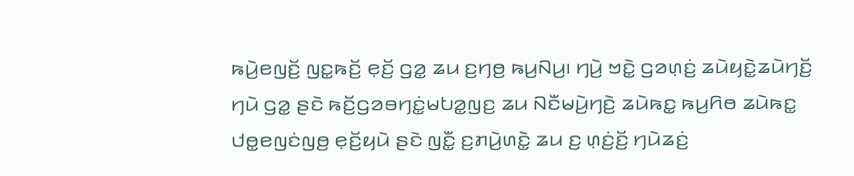ꤒꤣꤧ꤬ꤕꤜꤢꤩ꤬ ꤜꤢ꤭ꤒꤢꤩ꤬ ꤕ꤫ꤢꤩ꤬ ꤞꤤ꤭ ꤘꤣ ꤢ꤬ꤚꤥ꤬ ꤒꤣ꤬ꤡꤣ꤬꤯ ꤚꤣꤧ꤬ ꤠꤢꤧ꤭ ꤞꤤꤛ꤫ꤢꤦ꤬ ꤘꤣꤧꤟꤢꤧ꤭ꤘꤣꤧꤚꤢꤩ꤬ ꤚꤣꤧ ꤞꤤ꤭ ꤔꤢꤧ ꤒꤢꤩ꤬ꤞꤤꤋꤚꤢꤦ꤭ꤗꤝꤤ꤭ꤜꤢ꤬ ꤘꤣ ꤡꤢꤪꤗꤣꤧ꤬ꤚꤢꤧ꤬ ꤘꤣꤧꤒꤢ꤭ ꤒꤣ꤬ꤖꤥ ꤘꤣꤧꤒꤢ꤭ ꤓꤥ꤭ꤕꤜꤢꤦꤜꤥ꤬ ꤕ꤫ꤢꤩ꤬ꤟꤣꤧ ꤔꤢꤧ ꤜꤢꤪ꤭ ꤢ꤬ꤊꤣꤧ꤬ꤛꤢꤧ꤭ ꤘꤣ ꤢ꤬ ꤛ꤫ꤢꤦ꤬ꤢꤩ꤬ ꤚꤣꤧꤘꤢꤦ꤬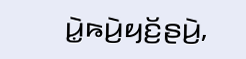ꤣꤧ꤭ꤒꤣꤧ꤬ꤟꤢꤩ꤬ꤔꤣꤧ꤬,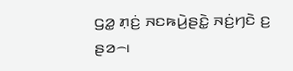ꤞꤤ꤭ ꤊ꤫ꤢꤦ꤬ ꤏꤢꤒꤣꤧ꤬ꤔꤢꤧ꤭ ꤏꤢꤦ꤬ꤚꤢꤧ ꤢ꤬ ꤔꤤ꤮꤯